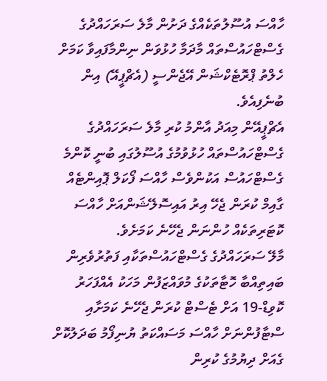ހާއްސަ އުސޫލުތަކެއްގެ ދަށުން މާލެ ސަރަހައްދުގެ ގެސްޓްހައުސްތައް މާދަމާ ހުޅުވަން ނިންމާފައިވާ ކަމަށް ހެލްތު ޕްރޮޓެކްޝަން އޭޖެންސީ (އެޗްޕީއޭ) އިން ބުނެފިއެވެ.
އެޗްޕީއޭން މިއަދު އާންމު ކުރި މާލެ ސަރަހައްދުގެ ގެސްޓްހައުސްތައް ހުޅުވުމުގެ އުސޫލުގައި ބުނީ ކޮންމެ ގެސްޓްހައުސް އަކުންވެސް ހާއްސަ ފޯކަލް ޕޮއިންޓެއް ގާއިމް ކުރަން ޖެހޭ އިރު އައިސޮލޭޝަންއަށް ހާއްސަ ކޮޓަރިތަކެއް ހުންނަން ޖެހޭނެ ކަމަށެވެ.
މާލޭ ސަރަހައްދުގެ ގެސްޓްހައުސްތަކާއި ފަތުރުވެރިން ބައިތިއްބާ ހޮޓާތަކުގެ މުވައްޒަފުން މަހަކު އެއްފަހަރު ކޮވިޑް-19 އަށް ޓެސްޓް ކުރަން ޖެހޭނެ ކަމަށާއި ސްޓާފުންނަށް ހާއްސަ މަސައްކަތު ޔުނިފޯމު ބަދަލުކޮށް ގެއަށް ދިޔުމުގެ ކުރިން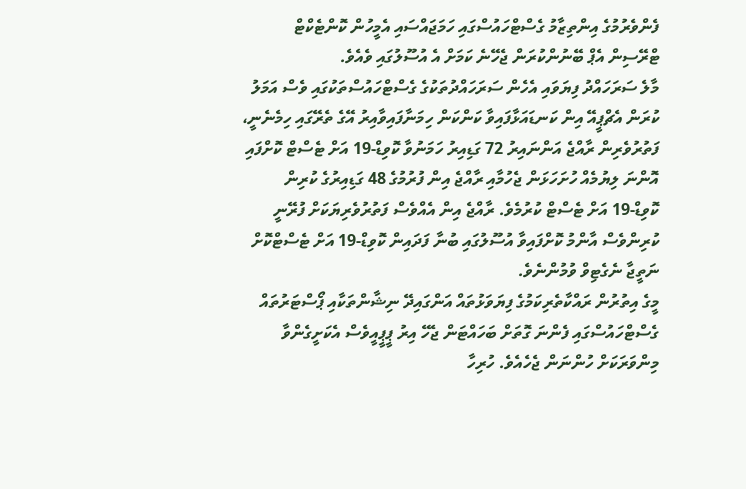ފެންވެރުމުގެ އިންތިޒާމު ގެސްޓްހައުސްގައި ހަމަޖައްސައި އެމީހުން ކޮންޓެކްޓް ޓްރޭސިން އެޕް ބޭނުންކުރަން ޖެހޭނެ ކަމަށް އެ އުސޫލުގައި ވެއެވެ.
މާލެ ސަރަހައްދު ފިޔަވައި އެހެން ސަރަހައްދުތަކުގެ ގެސްޓްހައުސްތަކުގައި ވެސް އަމަލު ކުރަން އެޗްޕީއޭ އިން ކަނޑައަޅާފައިވާ ކަންކަން ހިމަނާފައިވާއިރު އޭގެ ތެރޭގައި ހިމެނެނީ، ފަތުރުވެރިން ރާއްޖެ އަންނައިރު 72 ގަޑިއިރު ހަމަނުވާ ކޮވިޑް-19 އަށް ޓެސްޓް ކޮށްފައި އޮންނަ ލިޔުމެއް ހުށަހަޅަން ޖެހުމާއި ރާއްޖެ އިން ފުރުމުގެ 48 ގަޑިއިރުގެ ކުރިން ކޮވިޑް-19 އަށް ޓެސްޓް ކުރުމެވެ. ރާއްޖެ އިން އެއްވެސް ފަތުރުވެރިޔަކަށް ފުރޭނީ ކުރިންވެސް އާންމު ކޮށްފައިވާ އުސޫލުގައި ބުނާ ފަދައިން ކޮވިޑް-19 އަށް ޓެސްޓްކޮށް ނަތީޖާ ނެގެޓިވް ވުމުންނެވެ.
މީގެ އިތުރުން ރައްކާތެރިކަމުގެ ފިޔަވަޅުތައް އަންގައިދޭ ނިޝާންތަކާއި ޕޯސްޓަރުތައް ގެސްޓްހައުސްގައި ފެންނަ ގޮތަށް ބަހައްޓަން ޖެހޭ އިރު ޕީޕީއީވެސް އެކަށީގެންވާ މިންވަރަކަށް ހުންނަން ޖެހެއެވެ. ހުރިހާ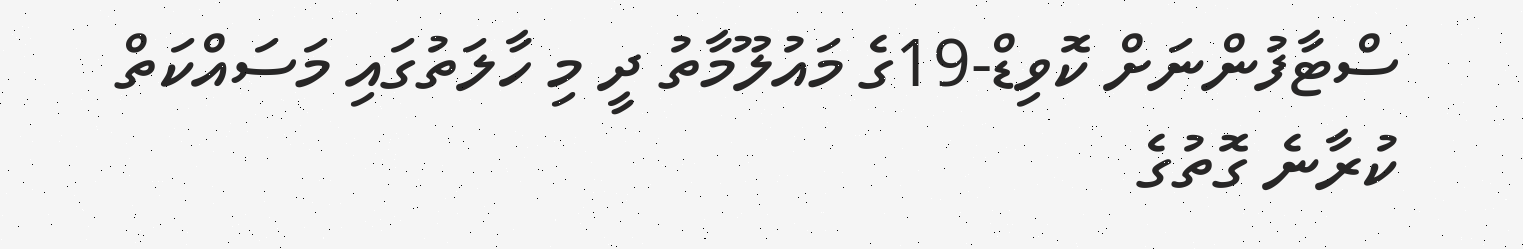ސްޓާފުންނަށް ކޮވިޑް-19ގެ މައުލޫމާތު ދީ މި ހާލަތުގައި މަސައްކަތް ކުރާނެ ގޮތުގެ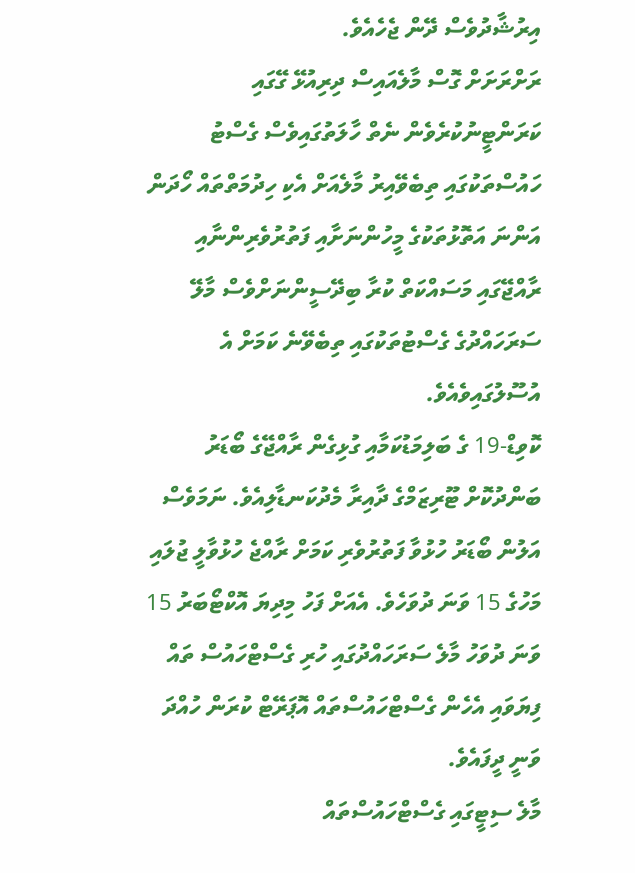އިރުޝާދުވެސް ދޭން ޖެހެއެވެ.
ރަށްރަށަށް ގޮސް މާލެއައިސް ދިރިއުޅޭ ގޭގައި ކަރަންޓީނުކުރެވެން ނެތް ހާލަތުގައިވެސް ގެސްޓު ހައުސްތަކުގައި ތިބެވޭއިރު މާލެއަށް އެކި ހިދުމަތްތައް ހޯދަން އަންނަ އަތޮޅުތަކުގެ މީހުންނަށާއި ފަތުރުވެރިންނާއި ރާއްޖޭގައި މަސައްކަތް ކުރާ ބިދޭސީންނަށްވެސް މާލޭ ސަރަހައްދުގެ ގެސްޓުތަކުގައި ތިބެވޭނެ ކަމަށް އެ އުސޫލުގައިވެއެވެ.
ކޮވިޑް-19 ގެ ބަލިމަޑުކަމާއި ގުޅިގެން ރާއްޖޭގެ ބޯޑަރު ބަންދުކޮށް ޓޫރިޒަމްގެ ދާއިރާ މެދުކަނޑާލިއެވެ. ނަމަވެސް އަލުން ބޯޑަރު ހުޅުވާ ފަތުރުވެރި ކަމަށް ރާއްޖެ ހުޅުވާލީ ޖުލައި މަހުގެ 15 ވަނަ ދުވަހެވެ. އެއަށް ފަހު މިދިޔަ އޮކްޓޯބަރު 15 ވަނަ ދުވަހު މާލެ ސަރަހައްދުގައި ހުރި ގެސްޓްހައުސް ތައް ފިޔަވައި އެހެން ގެސްޓްހައުސްތައް އޮޕަރޭޓް ކުރަން ހުއްދަ ވަނީ ދީފައެވެ.
މާލެ ސިޓީގައި ގެސްޓްހައުސްތައް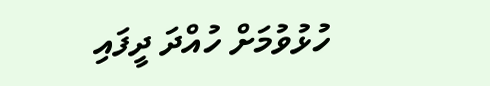ހުޅުވުމަށް ހުއްދަ ދީފައި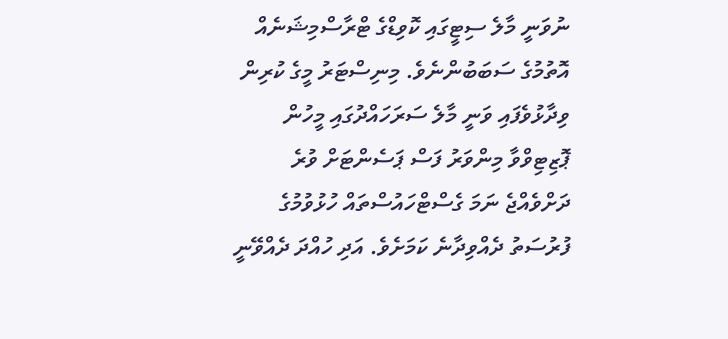ނުވަނީ މާލެ ސިޓީގައި ކޮވިޑްގެ ޓްރާސްމިޝަނެއް އޮތުމުގެ ސަބަބުންނެވެ. މިނިސްޓަރު މީގެ ކުރިން ވިދާޅުވެފައި ވަނީ މާލެ ސަރަހައްދުގައި މީހުން ޕޮޒިޓިވްވާ މިންވަރު ފަސް ޕަސެންޓަށް ވުރެ ދަށްވެއްޖެ ނަމަ ގެސްޓްހައުސްތައް ހުޅުވުމުގެ ފުރުސަތު ދެއްވިދާނެ ކަމަށެވެ. އަދި ހުއްދަ ދެއްވޭނީ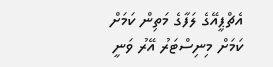އެޗްޕީއޭގެ ލަފާގެ މަތިން ކަމަށް ކަމަށް މިނިސްޓަރު އޭރު ވަނީ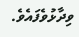ވިދާޅުވެފައެވެ.